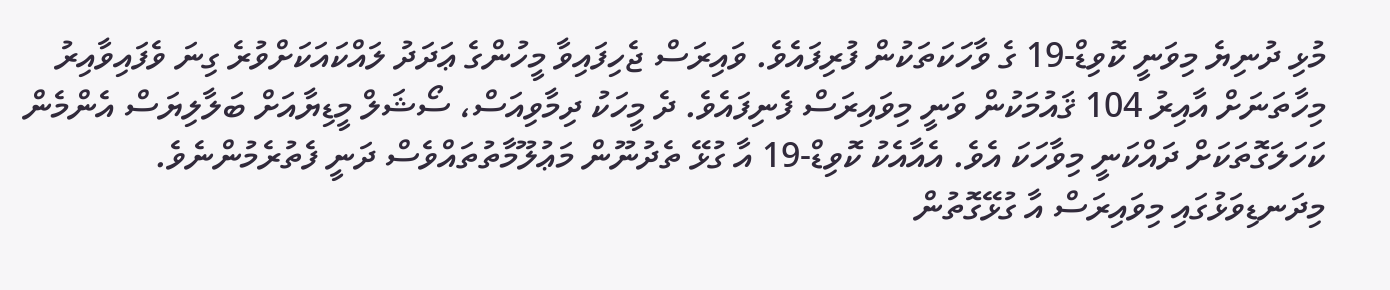މުޅި ދުނިޔެ މިވަނީ ކޮވިޑް-19 ގެ ވާހަކަތަކުން ފުރިފައެވެ. ވައިރަސް ޖެހިފައިވާ މީހުންގެ ޢަދަދު ލައްކައަކަށްވުރެ ގިނަ ވެފައިވާއިރު މިހާތަނަށް އާއިރު 104 ޤައުމަކުން ވަނީ މިވައިރަސް ފެނިފައެވެ. ދެ މީހަކު ދިމާވިއަސް، ސޯޝަލް މީޑިޔާއަށް ބަލާލިޔަސް އެންމެން ކަހަލަގޮތަކަށް ދައްކަނީ މިވާހަކަ އެވެ. އެއާއެކު ކޮވިޑް-19 އާ ގުޅޭ ތެދުނޫން މަޢުލޫމާތުތައްވެސް ދަނީ ފެތުރެމުންނެވެ. މިދަނޑިވަޅުގައި މިވައިރަސް އާ ގުޅޭގޮތުން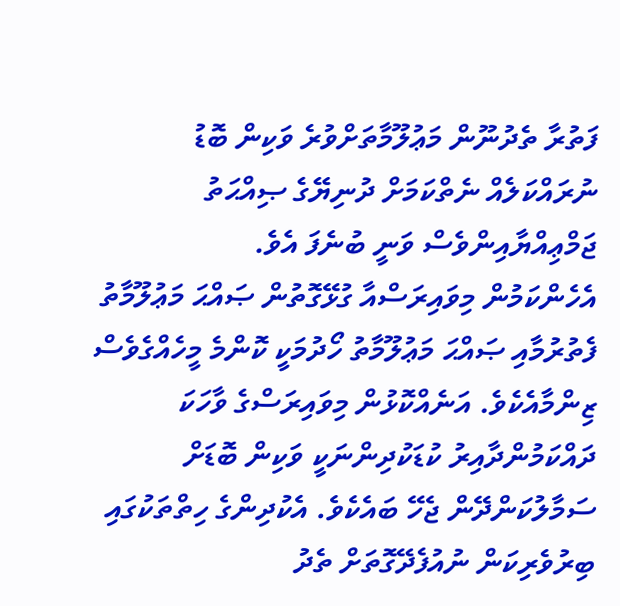ފަތުރާ ތެދުނޫން މަޢުލޫމާތަށްވުރެ ވަކިން ބޮޑު ނުރައްކަލެއް ނެތްކަމަށް ދުނިޔޭގެ ޞިއްޙަތު ޖަމްޢިއްޔާއިންވެސް ވަނީ ބުނެފަ އެވެ.
އެހެންކަމުން މިވައިރަސްއާ ގުޅޭގޮތުން ޞައްޙަ މަޢުލޫމާތު ފެތުރުމާއި ޞައްޙަ މަޢުލޫމާތު ހޯދުމަކީ ކޮންމެ މީހެއްގެވެސް ޒިންމާއެކެވެ. އަނެއްކޮޅުން މިވައިރަސްގެ ވާހަކަ ދައްކަމުންދާއިރު ކުޑަކުދިންނަކީ ވަކިން ބޮޑަށް ސަމާލުކަންދޭން ޖެހޭ ބައެކެވެ. އެކުދިންގެ ހިތްތަކުގައި ބިރުވެރިކަން ނުއުފެދޭގޮތަށް ތެދު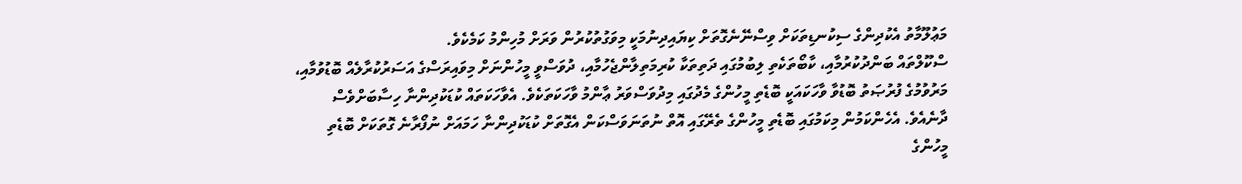މަޢުލޫމާތު އެކުދިންގެ ސިކުނޑިތަކަށް ވިސްނޭނެގޮތަށް ކިޔައިދިނުމަކީ މިވަގުތުކުރުން ވަރަށް މުހިންމު ކަމެކެވެ.
ސްކޫލްތައް ބަންދުކުރުމާއި، ކާބޯތަކެތި ލިބުމުގައި ދަތިތަކާ ކުރިމަތިލާންޖެހުމާއި، ދުވަސްވީ މީހުންނަށް މިވައިރަސްގެ އަސަރުކުރާލެއް ބޮޑުވުމާއި، މަރުވުމުގެ ފުރުޞަތު ބޮޑުވާ ވާހަކައަކީ ބޮޑެތި މީހުންގެ މެދުގައި މިދުވަސްވަރު ޢާންމު ވާހަކަތަކެވެ. އެވާހަކަތައް ކުޑަކުދިންނާ ހިސާބަށްވެސް ދާނެއެވެ. އެހެންކަމުން މިކަމުގައި ބޮޑެތި މީހުންގެ ތެރޭގައި އޮތް ނުތަނަވަސްކަން އެގޮތަށް ކުޑަކުދިންނާ ހަމައަށް ނުފޯރާނެ ގޮތަކަށް ބޮޑެތި މީހުންގެ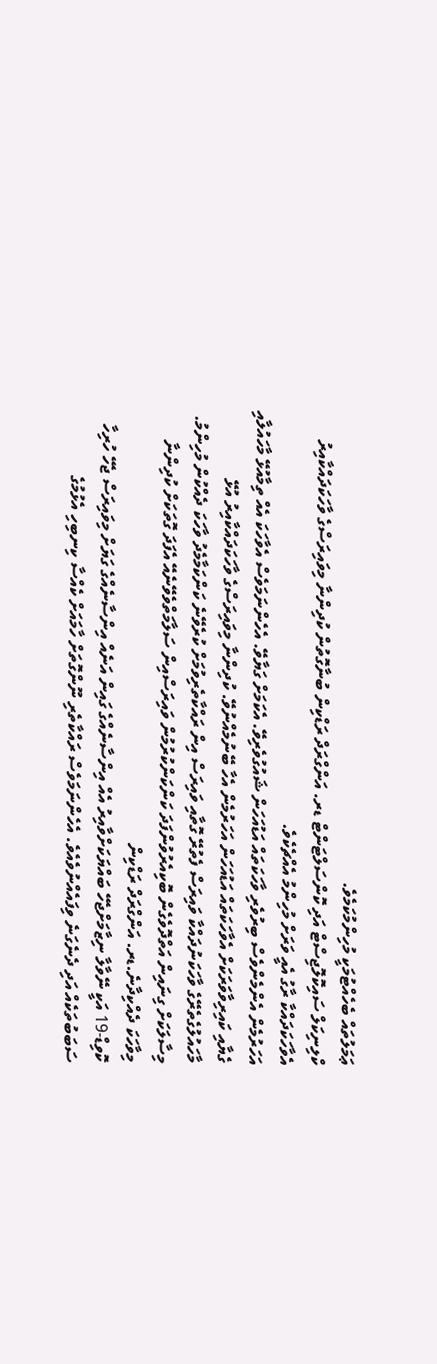ޢަމަލުތައް ބެހެއްޓުމަކީ މުހިންމުކަމެވެ.
ކްލިނިކަލް ސައިކޮލޮޖިސްޓް އަދި ކޮންސަލްޓަންޓް ޑރ. އަންގްރަދް ރަޑްކިން ބުނާގޮތުން ކުދިންނާ މިވައިރަސްގެ ވާހަކަދައްކާއިރު އެވާހަކަދައްކާ ރާގު އެއީ ވަރަށް މުހިންމު އެއްޗެކެވެ.
އަހަރުމެން އެންމެންވެސް ބިރުވެރި ވާހަކަތައް އަޑުއަހަން ޝައުގުވެރިވޭ. އެކަމަށް ގަޔާވޭ. އެހެންނަމަވެސް އެވާހަކަ އެއް ތިމާއުޅޭ މާހައުލާއި ގެޔާއި ކައިރިވާވަރަކަށް އެވާހަކަތައް އަޑުއަހަން އަހަރުމެން އެހާ ބޭނުމެއްނުވޭ. ކުދިންނާ މިވައިރަސްގެ ވާހަކަދައްކާއިރު އުޅޭ މާހައުލުގެތެރޭގެ ވާހަކަނުދައްކާ ވައިރަސް ފެތުރޭ ގޮތާއި ވައިރަސް އިން ރައްކާތެރިވުމަށް ކުރެވޭނެ ކަންކަމާމެދު ވާހަކަ ދެއްކުން މުހިންމު. މިސާލަކަށް ގިނައިން އަތްދޮވެގެން ބޮކިއެރުވުންފަދަ ކަންކަންކުރުމުން ވައިރަސްއިން ސަލާމަތްވެވޭނެއޭ އެފަދަ ގޮތަކަށް ކުދިންނާ މިވާހަކަ ދެއްކިދާނެ.ޑރ. އަންގްރަދް ރަޑްކިން
ކޮވިޑް-19 އަކީ ނޭވާލާ ނިޒާމަށްޖެހޭ ބައްޔަކަށްވާއިރު އެއް އިންސާނެއްގެ ގައިން އަނެއް އިންސާނެއްގެ ގަޔަށް މިވައިރަސް ޖެހޭ ހުރިހާ ސަބަބުތަކެއް އަދި ދެނެގަނެ ވިފައެއްނުވެއެވެ. އެހެންނަމަވެސް ރައްކާތެރި ނޫންގޮތަށް ހާމައަށް ކެއްސާ ކިނބިހި އެޅުމުގެ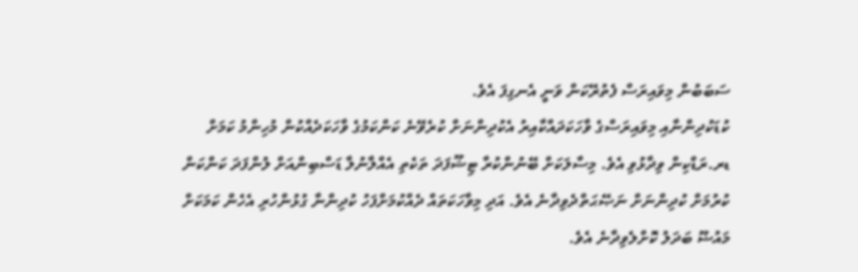ސަބަބުން މިވައިރަސް ފެތުރޭކަން ވަނީ އެނގިފަ އެވެ.
ކުޑަކުދިންނާއި މިވައިރަސްގެ ވާހަކަދައްކާއިރު އެކުދިންނަށް ކުރެވޭނެ ކަންކަމުގެ ވާހަކަދެއްކުން މުހިންމު ކަމަށް ޑރ.ރަޑްކިން ވިދާޅުވި އެވެ. މިސާލަކަށް ބޭނުންކުރާ ޓިޝޫފަދަ ތަކެތި އެއްލާނުލާ ޑަސްބިންއަށް ލުންފަދަ ކަންކަން ކުރުމަށް ކުދިންނަށް ނަޞޭޙަތްދެވިދާނެ އެވެ. އަދި މިވާހަކަތައް ދެއްކުމަށްފަހު ކުދިންނާ ގުޅުންހުރި އެހެން ކަމަކަށް މައުޟޫ ބަދަލު ކޮށްލެވިދާނެ އެވެ.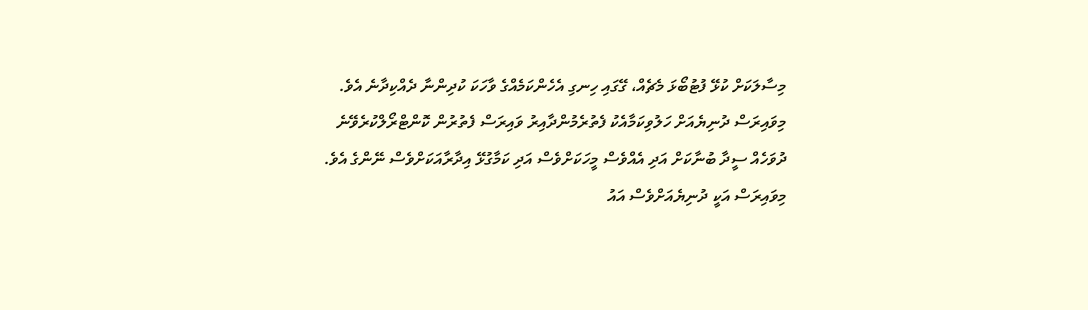މިސާލަކަށް ކުޅޭ ފުޓުބޯޅަ މެޗެއް، ގޭގައި ހިނގި އެހެންކަމެއްގެ ވާހަކަ ކުދިންނާ ދެއްކިދާނެ އެވެ.
މިވައިރަސް ދުނިޔެއަށް ހަލުވިކަމާއެކު ފެތުރެމުންދާއިރު ވައިރަސް ފެތުރުން ކޮންޓްރޯލްކުރެވޭނެ ދުވަހެއް ސީދާ ބުނާކަށް އަދި އެއްވެސް މީހަކަށްވެސް އަދި ކަމާގުޅޭ އިދާރާއަކަށްވެސް ނޭންގެ އެވެ. މިވައިރަސް އަކީ ދުނިޔެއަށްވެސް އައު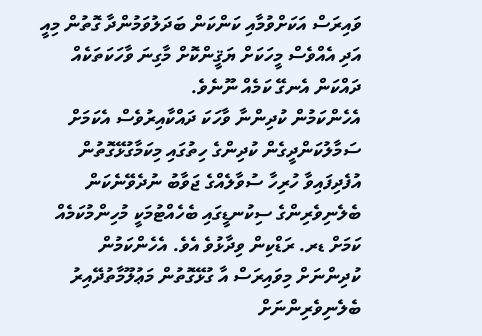ވައިރަސް އަކަށްވުމާއި ކަންކަން ބަދަލުވަމުންދާ ގޮތުން މިއީ އަދި އެއްވެސް މީހަކަށް ޔަޤީންކޮށް މާގިނަ ވާހަކަތަކެއް ދައްކަން އެނގޭ ކަމެއް ނޫނެވެ.
އެހެންކަމުން ކުދިންނާ ވާހަކަ ދައްކާއިރުވެސް އެކަމަށް ސަމާލުކަންދީގެން ކުދިންގެ ހިތުގައި މިކަމާގުޅޭގޮތުން އުފެދިފައިވާ ހުރިހާ ސުވާލެއްގެ ޖަވާބު ނުދެވޭނެކަން ބެލެނިވެރިންގެ ސިކުނޑީގައި ބެހެއްޓުމަކީ މުހިންމުކަމެއް ކަމަށް ޑރ. ރަޑްކިން ވިދާޅުވެ އެވެ. އެހެންކަމުން ކުދިންނަށް މިވައިރަސް އާ ގުޅޭގޮތުން މަޢުލޫމާތުދޭއިރު ބެލެނިވެރިންނަށް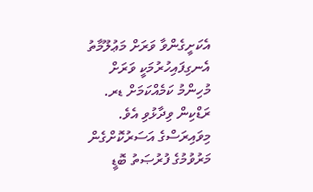އެކަށީގެންވާ ވަރަށް މަޢުލޫމާތު އެނގިފައިހުރުމަކީ ވަރަށް މުހިންމު ކަމެއްކަމަށް ޑރ. ރަޑްކިން ވިދާޅުވި އެވެ.
މިވައިރަސްގެ އަސަރުކޮށްގެން މަރުވުމުގެ ފުރުޞަތު ބޮޑީ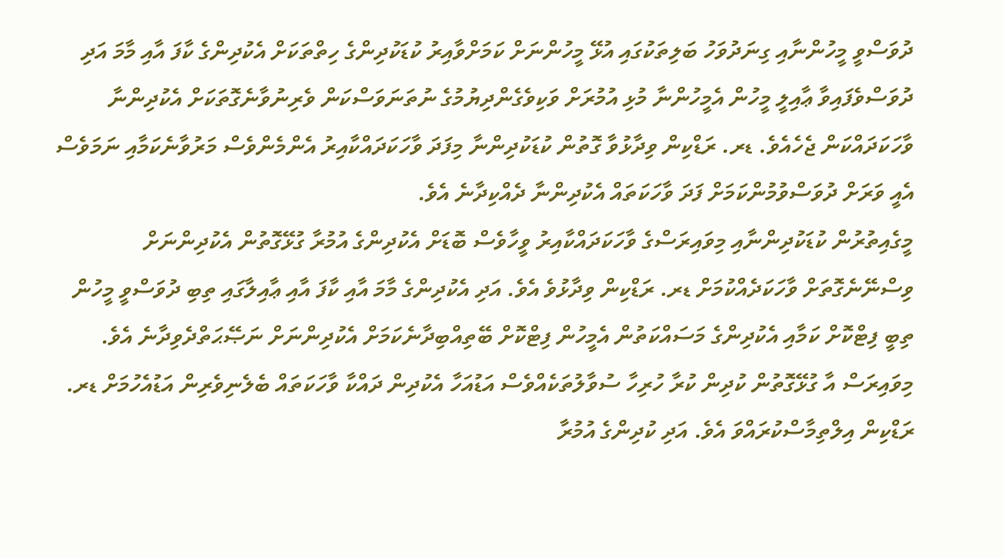ދުވަސްވީ މީހުންނާއި ގިނަދުވަހު ބަލިތަކުގައި އުޅޭ މީހުންނަށް ކަމަށްވާއިރު ކުޑަކުދިންގެ ހިތްތަކަށް އެކުދިންގެ ކާފަ އާއި މާމަ އަދި ދުވަސްވެފައިވާ ޢާއިލީ މީހުން އެމީހުންނާ މުޅި އުމުރަށް ވަކިވެގެންދިޔުމުގެ ނުތަނަވަސްކަން ވެރިނުވާނެގޮތަކަށް އެކުދިންނާ ވާހަކަދައްކަން ޖެހެއެވެ. ޑރ. ރަޑްކިން ވިދާޅުވާ ގޮތުން ކުޑަކުދިންނާ މިފަދަ ވާހަކަދައްކާއިރު އެންމެންވެސް މަރުވާނެކަމާއި ނަމަވެސް އެއީ ވަރަށް ދުވަސްވުމުންކަމަށް ފަދަ ވާހަކަތައް އެކުދިންނާ ދެއްކިދާނެ އެވެ.
މީގެއިތުރުން ކުޑަކުދިންނާއި މިވައިރަސްގެ ވާހަކަދައްކާއިރު ވީހާވެސް ބޮޑަށް އެކުދިންގެ އުމުރާ ގުޅޭގޮތުން އެކުދިންނަށް ވިސްނޭނެގޮތަށް ވާހަކަދެއްކުމަށް ޑރ. ރަޑްކިން ވިދާޅުވެ އެވެ. އަދި އެކުދިންގެ މާމަ އާއި ކާފަ އާއި ޢާއިލާގައި ތިބި ދުވަސްވީ މީހުން ތިބީ ފިޓްކޮށް ކަމާއި އެކުދިންގެ މަސައްކަތުން އެމީހުން ފިޓްކޮށް ބޭތިއްބިދާނެކަމަށް އެކުދިންނަށް ނަޞޭޙަތްދެވިދާނެ އެވެ.
މިވައިރަސް އާ ގުޅޭގޮތުން ކުދިން ކުރާ ހުރިހާ ސުވާލުތަކެއްވެސް އަޑުއަހާ އެކުދިން ދައްކާ ވާހަކަތައް ބެލެނިވެރިން އަޑުއެހުމަށް ޑރ. ރަޑްކިން އިލްތިމާސްކުރައްވަ އެވެ. އަދި ކުދިންގެ އުމުރާ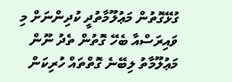ގުޅޭގޮތުން މަޢުލޫމާތުދީ ކުދިންނަށް މި ވައިރަސްއާ ބެހޭ ގޮތުން ތެދު ނޫން މަޢުލޫމާތު ލިބޭނެ ގޮތްތައް ހުރިކަން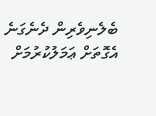ބެލެނިވެރިން ދެނެގަނެ އެގޮތަށް ޢަމަލުކުރުމަށް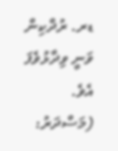ޑރ. ރުދްކިން ވަނީ ވިދާޅުވެފަ އެވެ.
(މަސްދަރު: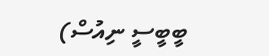ބީބީސީ ނިއުސް)